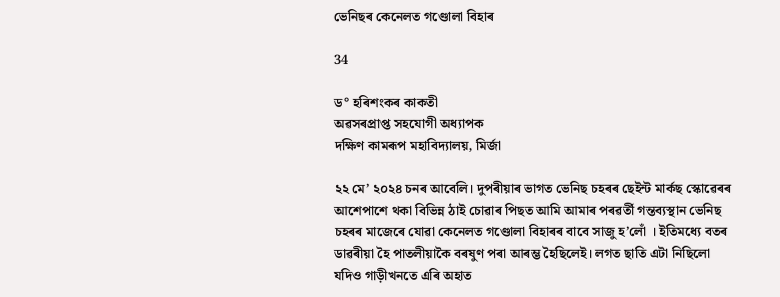ভেনিছৰ কেনেলত গণ্ডোলা বিহাৰ

34

ড° হৰিশংকৰ কাকতী
অৱসৰপ্ৰাপ্ত সহযোগী অধ্যাপক
দক্ষিণ কামৰূপ মহাবিদ্যালয়, মির্জা

২২ মে’ ২০২৪ চনৰ আবেলি। দুপৰীয়াৰ ভাগত ভেনিছ চহৰৰ ছেইন্ট মাৰ্কছ স্কোৱেৰৰ আশেপাশে থকা বিভিন্ন ঠাই চোৱাৰ পিছত আমি আমাৰ পৰৱৰ্তী গন্তব্যস্থান ভেনিছ চহৰৰ মাজেৰে যোৱা কেনেলত গণ্ডোলা বিহাৰৰ বাবে সাজু হ’লোঁ । ইতিমধ্যে বতৰ ডাৱৰীয়া হৈ পাতলীয়াকৈ বৰষুণ পৰা আৰম্ভ হৈছিলেই। লগত ছাতি এটা নিছিলো যদিও গাড়ীখনতে এৰি অহাত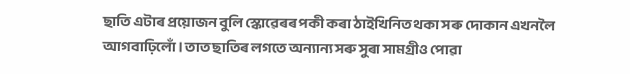ছাতি এটাৰ প্রয়োজন বুলি স্কোৱেৰৰ পকী কৰা ঠাইখিনিত থকা সৰু দোকান এখনলৈ আগবাঢ়িলোঁ। তাত ছাতিৰ লগতে অন্যান্য সৰু সুৰা সামগ্ৰীও পোৱা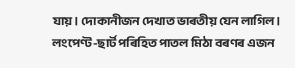যায়। দোকানীজন দেখাত ভাৰতীয় যেন লাগিল। লংপেণ্ট-ছাৰ্ট পৰিহিত পাতল মিঠা বৰণৰ এজন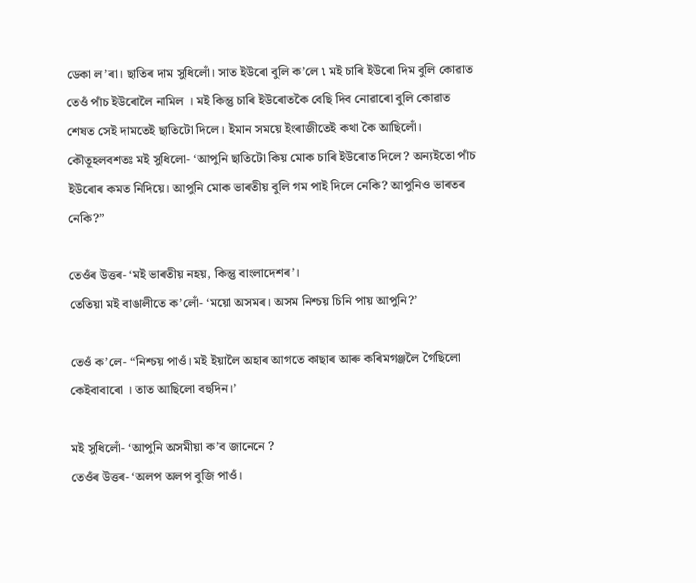ডেকা ল’ৰা। ছাতিৰ দাম সুধিলোঁ। সাত ইউৰো বুলি ক’লে ৷ মই চাৰি ইউৰো দিম বুলি কোৱাত তেওঁ পাঁচ ইউৰোলৈ নামিল । মই কিন্তু চাৰি ইউৰোতকৈ বেছি দিব নোৱাৰো বুলি কোৱাত শেষত সেই দামতেই ছাতিটো দিলে। ইমান সময়ে ইংৰাজীতেই কথা কৈ আছিলোঁ। কৌতূহলবশতঃ মই সুধিলো- ‘আপুনি ছাতিটো কিয় মোক চাৰি ইউৰোত দিলে? অন্যইতো পাঁচ ইউৰোৰ কমত নিদিয়ে। আপুনি মোক ভাৰতীয় বুলি গম পাই দিলে নেকি? আপুনিও ভাৰতৰ নেকি?”

তেওঁৰ উত্তৰ- ‘মই ভাৰতীয় নহয়, কিন্তু বাংলাদেশৰ’।
তেতিয়া মই বাঙালীতে ক’লোঁ- ‘ময়ো অসমৰ। অসম নিশ্চয় চিনি পায় আপুনি?’

তেওঁ ক’লে- “নিশ্চয় পাওঁ। মই ইয়ালৈ অহাৰ আগতে কাছাৰ আৰু কৰিমগঞ্জলৈ গৈছিলো কেইবাবাৰো । তাত আছিলো বহুদিন।’

মই সুধিলোঁ- ‘আপুনি অসমীয়া ক’ব জানেনে ?
তেওঁৰ উত্তৰ- ‘অলপ অলপ বুজি পাওঁ।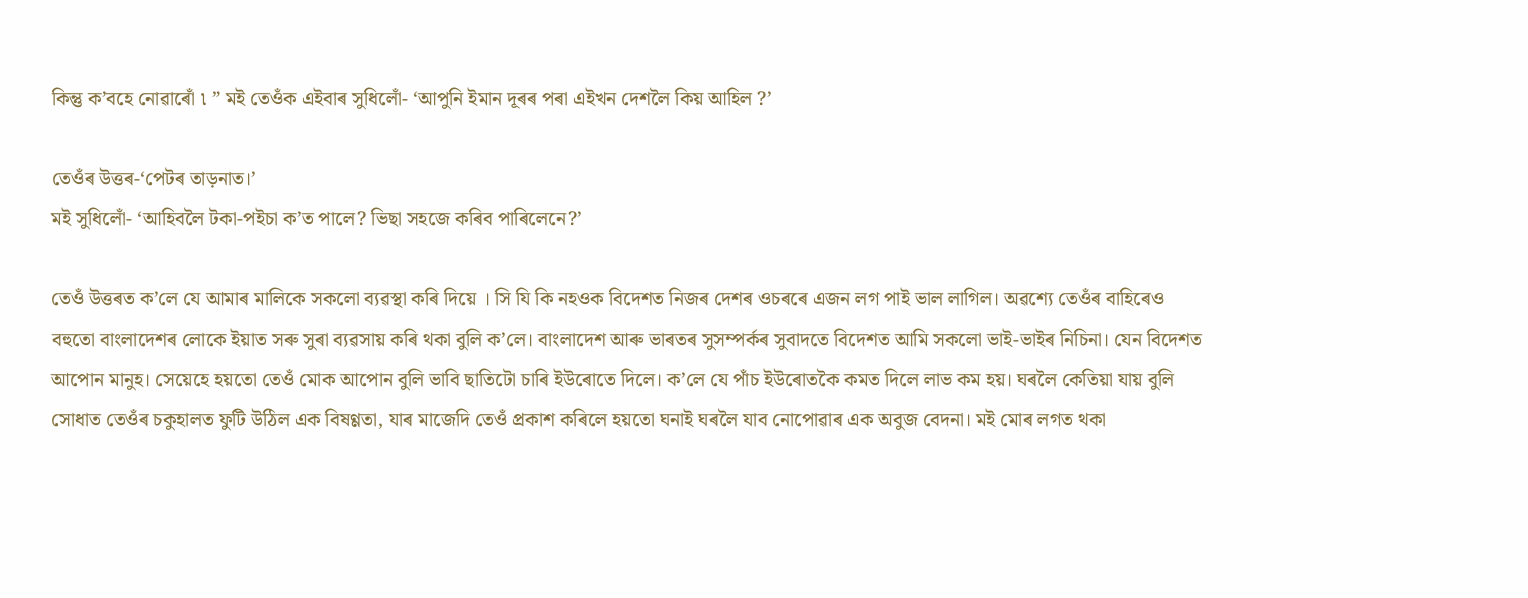কিন্তু ক’বহে নোৱাৰোঁ ৷ ” ম‍ই তেওঁক এইবাৰ সুধিলোঁ- ‘আপুনি ইমান দূৰৰ পৰা এইখন দেশলৈ কিয় আহিল ?’

তেওঁৰ উত্তৰ-‘পেটৰ তাড়নাত।’
মই সুধিলোঁ- ‘আহিবলৈ টকা-পইচা ক’ত পালে? ভিছা সহজে কৰিব পাৰিলেনে?’

তেওঁ উত্তৰত ক’লে যে আমাৰ মালিকে সকলো ব্যৱস্থা কৰি দিয়ে । সি যি কি নহওক বিদেশত নিজৰ দেশৰ ওচৰৰে এজন লগ পাই ভাল লাগিল। অৱশ্যে তেওঁৰ বাহিৰেও বহুতো বাংলাদেশৰ লোকে ইয়াত সৰু সুৰা ব্যৱসায় কৰি থকা বুলি ক’লে। বাংলাদেশ আৰু ভাৰতৰ সুসম্পৰ্কৰ সুবাদতে বিদেশত আমি সকলো ভাই-ভাইৰ নিচিনা। যেন বিদেশত আপোন মানুহ। সেয়েহে হয়তো তেওঁ মোক আপোন বুলি ভাবি ছাতিটো চাৰি ইউৰোতে দিলে। ক’লে যে পাঁচ ইউৰোতকৈ কমত দিলে লাভ কম হয়। ঘৰলৈ কেতিয়া যায় বুলি সোধাত তেওঁৰ চকুহালত ফুটি উঠিল এক বিষণ্ণতা, যাৰ মাজেদি তেওঁ প্ৰকাশ কৰিলে হয়তো ঘনাই ঘৰলৈ যাব নোপোৱাৰ এক অবুজ বেদনা। মই মোৰ লগত থকা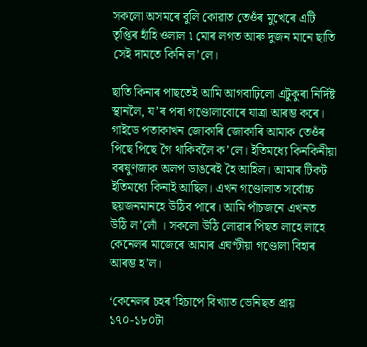সকলো অসমৰে বুলি কোৱাত তেওঁৰ মুখেৰে এটি তৃপ্তিৰ হাঁহি ওলাল ৷ মোৰ লগত আৰু দুজন মানে ছাতি সেই দামতে কিনি ল’লে।

ছাতি কিনাৰ পাছতেই আমি আগবাঢ়িলো এটুকুৰা নিৰ্দিষ্ট স্থানলৈ, য’ৰ পৰা গণ্ডোলাবোৰে যাত্ৰা আৰম্ভ কৰে। গাইডে পতাকাখন জোকাৰি জোকাৰি আমাক তেওঁৰ পিছে পিছে গৈ থাকিবলৈ ক’লে। ইতিমধ্যে কিনকিনীয়া বৰষুণজাক অলপ ডাঙৰেই হৈ আহিল। আমাৰ টিকট ইতিমধ্যে কিনাই আছিল। এখন গণ্ডোলাত সর্বোচ্চ ছয়জনমানহে উঠিব পাৰে। আমি পাঁচজনে এখনত উঠি ল’লোঁ । সকলো উঠি লোৱাৰ পিছত লাহে লাহে কেনেলৰ মাজেৰে আমাৰ এঘণ্টীয়া গণ্ডোলা বিহাৰ আৰম্ভ হ’ল।

‘কেনেলৰ চহৰ’হিচাপে বিখ্যাত ভেনিছত প্রায় ১৭০-১৮০টা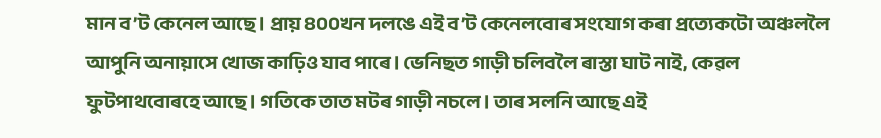মান ব’ট কেনেল আছে। প্রায় ৪০০খন দলঙে এই ব’ট কেনেলবোৰ সংযোগ কৰা প্ৰত্যেকটো অঞ্চললৈ আপুনি অনায়াসে খোজ কাঢ়িও যাব পাৰে। ভেনিছত গাড়ী চলিবলৈ ৰাস্তা ঘাট নাই, কেৱল ফুটপাথবোৰহে আছে। গতিকে তাত মটৰ গাড়ী নচলে। তাৰ সলনি আছে এই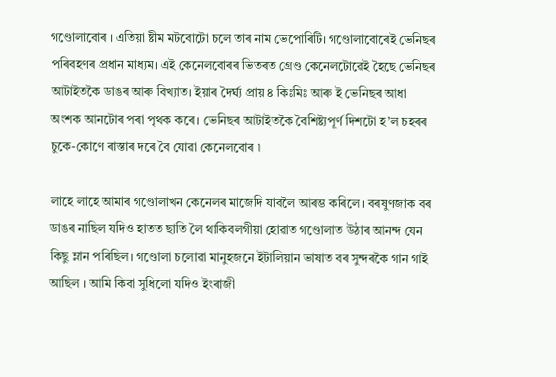গণ্ডোলাবোৰ । এতিয়া ষ্টীম মটবোটো চলে তাৰ নাম ভেপোৰিটি। গণ্ডোলাবোৰেই ভেনিছৰ পৰিবহণৰ প্ৰধান মাধ্যম। এই কেনেলবোৰৰ ভিতৰত গ্ৰেণ্ড কেনেলটোৱেই হৈছে ভেনিছৰ আটাইতকৈ ডাঙৰ আৰু বিখ্যাত। ইয়াৰ দৈর্ঘ্য প্রায় ৪ কিঃমিঃ আৰু ই ভেনিছৰ আধা অংশক আনটোৰ পৰা পৃথক কৰে। ভেনিছৰ আটাইতকৈ বৈশিষ্ট্যপূর্ণ দিশটো হ’ল চহৰৰ চুকে-কোণে ৰাস্তাৰ দৰে বৈ যোৱা কেনেলবোৰ ৷

লাহে লাহে আমাৰ গণ্ডোলাখন কেনেলৰ মাজেদি যাবলৈ আৰম্ভ কৰিলে। বৰষুণজাক বৰ ডাঙৰ নাছিল যদিও হাতত ছাতি লৈ থাকিবলগীয়া হোৱাত গণ্ডোলাত উঠাৰ আনন্দ যেন কিছু ম্লান পৰিছিল। গণ্ডোলা চলোৱা মানুহজনে ইটালিয়ান ভাষাত বৰ সুন্দৰকৈ গান গাই আছিল । আমি কিবা সুধিলো যদিও ইংৰাজী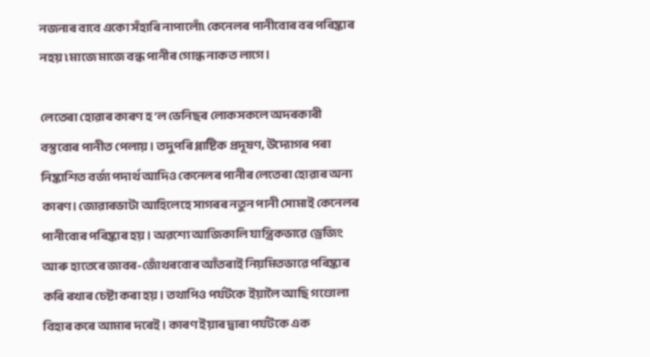নজনাৰ বাবে একো সঁহাৰি নাপালোঁ৷ কেনেলৰ পানীবোৰ বৰ পৰিষ্কাৰ নহয় ৷ মাজে মাজে বন্ধ পানীৰ গোন্ধ নাকত লাগে।

লেতেৰা হোৱাৰ কাৰণ হ’ল ভেনিছৰ লোকসকলে অদৰকাৰী বস্তুবোৰ পানীত পেলায় । তদুপৰি প্লাষ্টিক প্ৰদূষণ, উদ্যোগৰ পৰা নিষ্কাশিত বর্জ্য পদার্থ আদিও কেনেলৰ পানীৰ লেতেৰা হোৱাৰ অন্য কাৰণ। জোৱাৰভাটা আহিলেহে সাগৰৰ নতুন পানী সোমাই কেনেলৰ পানীবোৰ পৰিষ্কাৰ হয়। অৱশ্যে আজিকালি যান্ত্ৰিকভাৱে ড্রেজিং আৰু হাতেৰে জাবৰ-জোঁথৰবোৰ আঁতৰাই নিয়মিতভাৱে পৰিষ্কাৰ কৰি ৰখাৰ চেষ্টা কৰা হয়। তথাপিও পর্যটকে ইয়ালৈ আছি গণ্ডোলা বিহাৰ কৰে আমাৰ দৰেই। কাৰণ ইয়াৰ দ্বাৰা পৰ্যটকে এক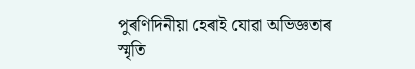পুৰণিদিনীয়া হেৰাই যোৱা অভিজ্ঞতাৰ স্মৃতি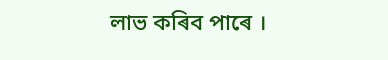লাভ কৰিব পাৰে ।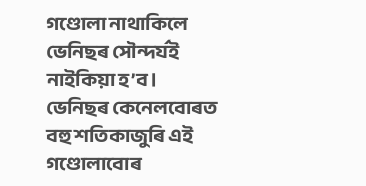গণ্ডোলা নাথাকিলে ভেনিছৰ সৌন্দৰ্যই নাইকিয়া হ’ব। ভেনিছৰ কেনেলবোৰত বহু শতিকাজুৰি এই গণ্ডোলাবোৰ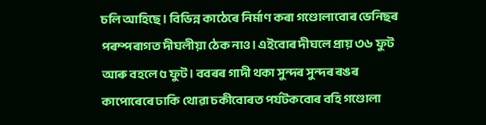চলি আহিছে। বিভিন্ন কাঠেৰে নিৰ্মাণ কৰা গণ্ডোলাবোৰ ভেনিছৰ পৰম্পৰাগত দীঘলীয়া ঠেক নাও। এইবোৰ দীঘলে প্রায় ৩৬ ফুট আৰু বহলে ৫ ফুট। ববৰৰ গাদী থকা সুন্দৰ সুন্দৰ ৰঙৰ কাপোৰেৰে ঢাকি থোৱা চকীবোৰত পৰ্যটকবোৰ বহি গণ্ডোলা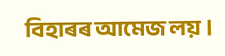বিহাৰৰ আমেজ লয় ।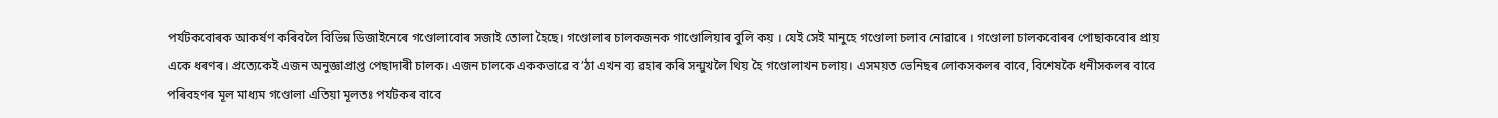পর্যটকবোৰক আকৰ্ষণ কৰিবলৈ বিভিন্ন ডিজাইনেৰে গণ্ডোলাবোৰ সজাই তোলা হৈছে। গণ্ডোলাৰ চালকজনক গাণ্ডোলিয়াৰ বুলি কয় । যেই সেই মানুহে গণ্ডোলা চলাব নোৱাৰে । গণ্ডোলা চালকবোৰৰ পোছাকবোৰ প্ৰায় একে ধৰণৰ। প্ৰত্যেকেই এজন অনুজ্ঞাপ্রাপ্ত পেছাদাৰী চালক। এজন চালকে এককভাৱে ব’ঠা এখন ব্য ৱহাৰ কৰি সন্মুখলৈ থিয় হৈ গণ্ডোলাখন চলায়। এসময়ত ভেনিছৰ লোকসকলৰ বাবে, বিশেষকৈ ধনীসকলৰ বাবে পৰিবহণৰ মূল মাধ্যম গণ্ডোলা এতিয়া মূলতঃ পৰ্যটকৰ বাবে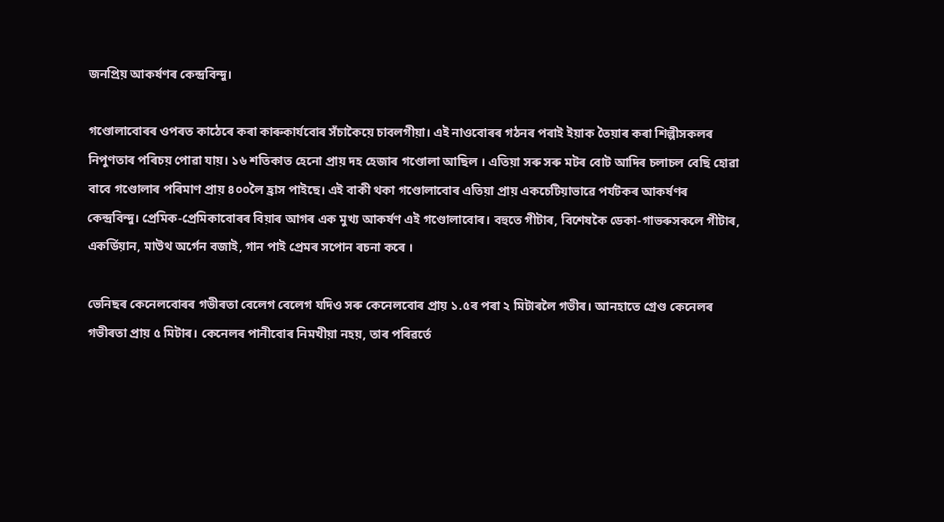জনপ্রিয় আকৰ্ষণৰ কেন্দ্ৰবিন্দু।

গণ্ডোলাবোৰৰ ওপৰত কাঠেৰে কৰা কাৰুকাৰ্যবোৰ সঁচাকৈয়ে চাবলগীয়া। এই নাওবোৰৰ গঠনৰ পৰাই ইয়াক তৈয়াৰ কৰা শিল্পীসকলৰ নিপুণতাৰ পৰিচয় পোৱা যায়। ১৬ শতিকাত হেনো প্রায় দহ হেজাৰ গণ্ডোলা আছিল । এতিয়া সৰু সৰু মটৰ বোট আদিৰ চলাচল বেছি হোৱা বাবে গণ্ডোলাৰ পৰিমাণ প্রায় ৪০০লৈ হ্রাস পাইছে। এই বাকী থকা গণ্ডোলাবোৰ এতিয়া প্রায় একচেটিয়াভাৱে পৰ্যটকৰ আকৰ্ষণৰ কেন্দ্রবিন্দু। প্রেমিক-প্রেমিকাবোৰৰ বিয়াৰ আগৰ এক মুখ্য আকর্ষণ এই গণ্ডোলাবোৰ। বহুতে গীটাৰ, বিশেষকৈ ডেকা-গাভৰুসকলে গীটাৰ, একর্ডিয়ান, মাউথ অর্গেন বজাই, গান পাই প্ৰেমৰ সপোন ৰচনা কৰে ।

ভেনিছৰ কেনেলবোৰৰ গভীৰতা বেলেগ বেলেগ যদিও সৰু কেনেলবোৰ প্ৰায় ১.৫ৰ পৰা ২ মিটাৰলৈ গভীৰ। আনহাতে গ্রেণ্ড কেনেলৰ গভীৰতা প্রায় ৫ মিটাৰ। কেনেলৰ পানীবোৰ নিমখীয়া নহয়, তাৰ পৰিৱৰ্তে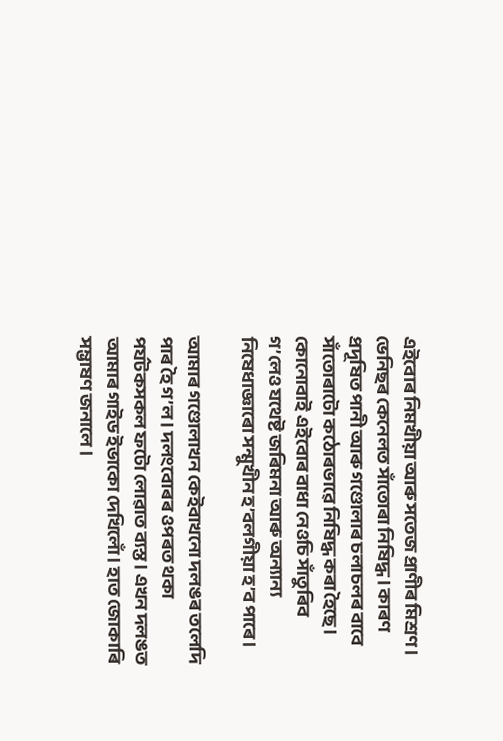এইবোৰ নিমখীয়া আৰু সতেজ প্ৰাণীৰ মিশ্রণ। ভেনিছৰ কেনেলত সাঁতোৰা নিষিদ্ধ। কাৰণ প্ৰদূষিত পানী আৰু গণ্ডোলাৰ চলাচলৰ বাবে সাঁতোৰাটো কঠোৰভাৱে নিষিদ্ধ কৰা হৈছে। কোনোবাই এইবোৰ বাধা নেওচি সাঁতুৰিব গ’লেও যথেষ্ট জৰিমনা আৰু অন্যান্য নিষেধাজ্ঞাৰো সন্মুখীন হ’বলগীয়া হ’ব পাৰে।

আমাৰ গণ্ডোলাখন কেইবাখনো দলঙৰ তলেদি পাৰ হৈ গ’ল। দলংবোৰৰ ওপৰত থকা পর্যটকসকল ফটো লোৱাত ব্যস্ত। এখন দলঙত আমাৰ গাইড ইভাকো দেখিলোঁ। হাত জোকাৰি সম্ভাষণ জনালে ।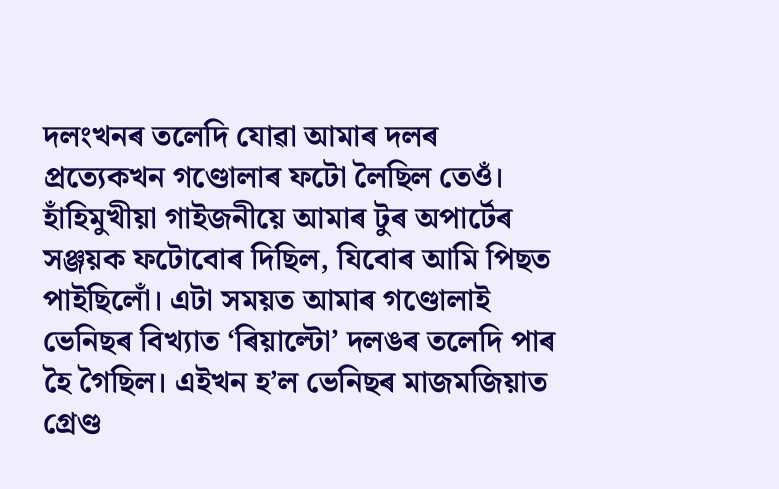দলংখনৰ তলেদি যোৱা আমাৰ দলৰ প্ৰত্যেকখন গণ্ডোলাৰ ফটো লৈছিল তেওঁ। হাঁহিমুখীয়া গাইজনীয়ে আমাৰ টুৰ অপাৰ্টেৰ সঞ্জয়ক ফটোবোৰ দিছিল, যিবোৰ আমি পিছত পাইছিলোঁ। এটা সময়ত আমাৰ গণ্ডোলাই ভেনিছৰ বিখ্যাত ‘ৰিয়াল্টো’ দলঙৰ তলেদি পাৰ হৈ গৈছিল। এইখন হ’ল ভেনিছৰ মাজমজিয়াত গ্ৰেণ্ড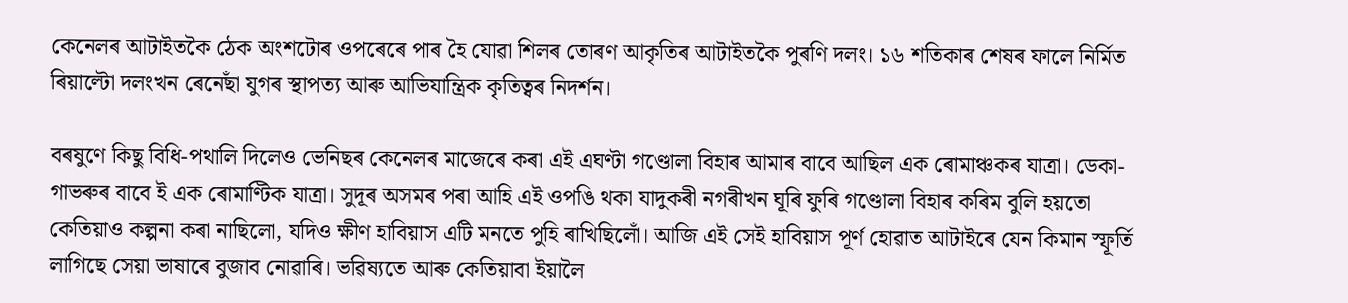কেনেলৰ আটাইতকৈ ঠেক অংশটোৰ ওপৰেৰে পাৰ হৈ যোৱা শিলৰ তোৰণ আকৃতিৰ আটাইতকৈ পুৰণি দলং। ১৬ শতিকাৰ শেষৰ ফালে নির্মিত ৰিয়াল্টো দলংখন ৰেনেছাঁ যুগৰ স্থাপত্য আৰু আভিযান্ত্ৰিক কৃতিত্বৰ নিদৰ্শন।

বৰষুণে কিছু বিধি-পথালি দিলেও ভেনিছৰ কেনেলৰ মাজেৰে কৰা এই এঘণ্টা গণ্ডোলা বিহাৰ আমাৰ বাবে আছিল এক ৰোমাঞ্চকৰ যাত্রা। ডেকা-গাভৰুৰ বাবে ই এক ৰোমাণ্টিক যাত্রা। সুদূৰ অসমৰ পৰা আহি এই ওপঙি থকা যাদুকৰী নগৰীখন ঘূৰি ফুৰি গণ্ডোলা বিহাৰ কৰিম বুলি হয়তো কেতিয়াও কল্পনা কৰা নাছিলো, যদিও ক্ষীণ হাবিয়াস এটি মনতে পুহি ৰাখিছিলোঁ। আজি এই সেই হাবিয়াস পূৰ্ণ হোৱাত আটাইৰে যেন কিমান স্ফূর্তি লাগিছে সেয়া ভাষাৰে বুজাব নোৱাৰি। ভৱিষ্যতে আৰু কেতিয়াবা ইয়ালৈ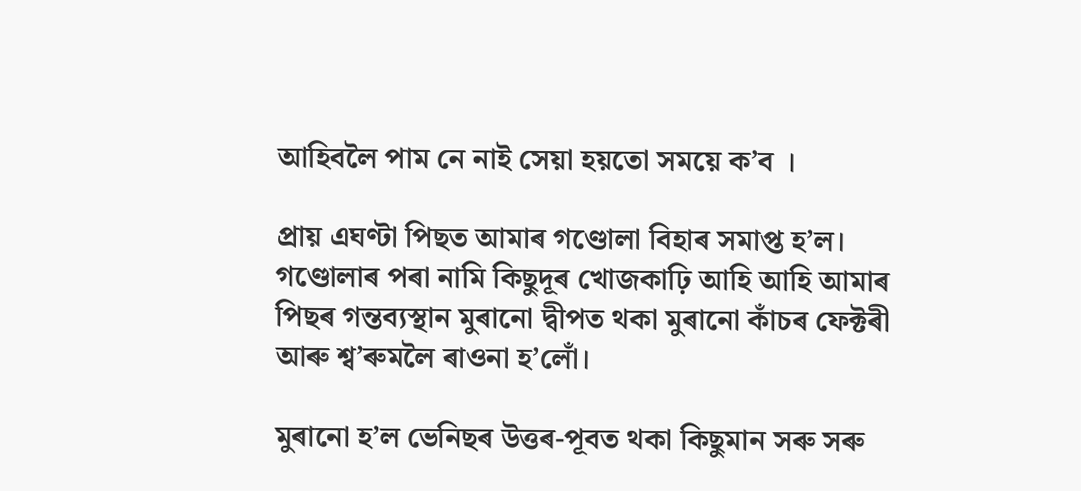আহিবলৈ পাম নে নাই সেয়া হয়তো সময়ে ক’ব ।

প্রায় এঘণ্টা পিছত আমাৰ গণ্ডোলা বিহাৰ সমাপ্ত হ’ল। গণ্ডোলাৰ পৰা নামি কিছুদূৰ খোজকাঢ়ি আহি আহি আমাৰ পিছৰ গন্তব্যস্থান মুৰানো দ্বীপত থকা মুৰানো কাঁচৰ ফেক্টৰী আৰু শ্ব’ৰুমলৈ ৰাওনা হ’লোঁ।

মুৰানো হ’ল ভেনিছৰ উত্তৰ-পূবত থকা কিছুমান সৰু সৰু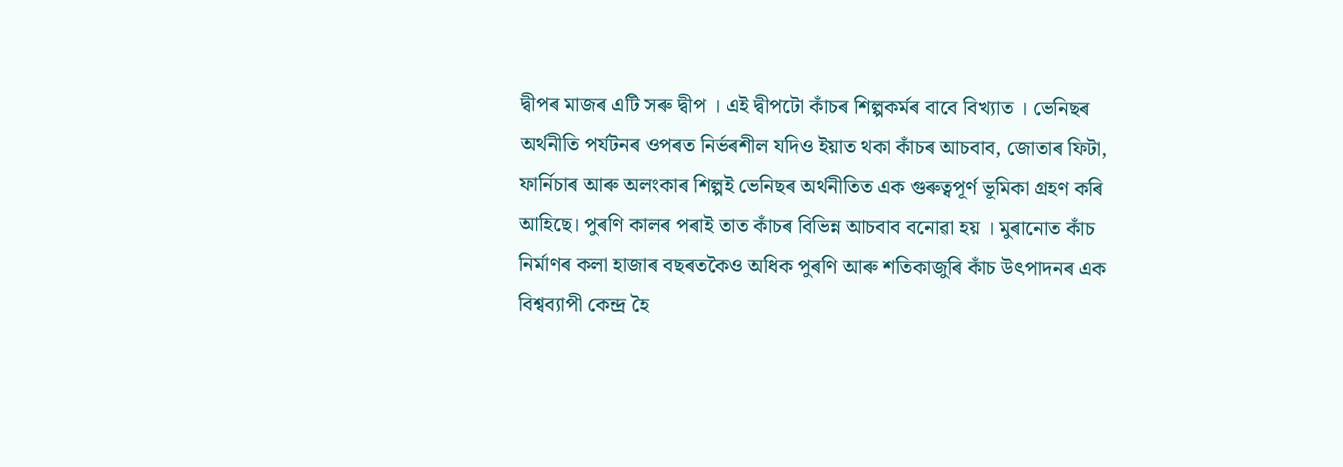দ্বীপৰ মাজৰ এটি সৰু দ্বীপ । এই দ্বীপটো কাঁচৰ শিল্পকৰ্মৰ বাবে বিখ্যাত । ভেনিছৰ অৰ্থনীতি পৰ্যটনৰ ওপৰত নিৰ্ভৰশীল যদিও ইয়াত থকা কাঁচৰ আচবাব, জোতাৰ ফিটা, ফার্নিচাৰ আৰু অলংকাৰ শিল্পই ভেনিছৰ অৰ্থনীতিত এক গুৰুত্বপূৰ্ণ ভূমিকা গ্ৰহণ কৰি আহিছে। পুৰণি কালৰ পৰাই তাত কাঁচৰ বিভিন্ন আচবাব বনোৱা হয় । মুৰানোত কাঁচ নিৰ্মাণৰ কলা হাজাৰ বছৰতকৈও অধিক পুৰণি আৰু শতিকাজুৰি কাঁচ উৎপাদনৰ এক বিশ্বব্যাপী কেন্দ্ৰ হৈ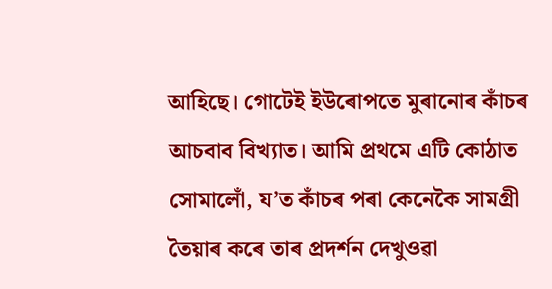আহিছে। গোটেই ইউৰোপতে মুৰানোৰ কাঁচৰ আচবাব বিখ্যাত। আমি প্রথমে এটি কোঠাত সোমালোঁ, য’ত কাঁচৰ পৰা কেনেকৈ সামগ্ৰী তৈয়াৰ কৰে তাৰ প্ৰদৰ্শন দেখুওৱা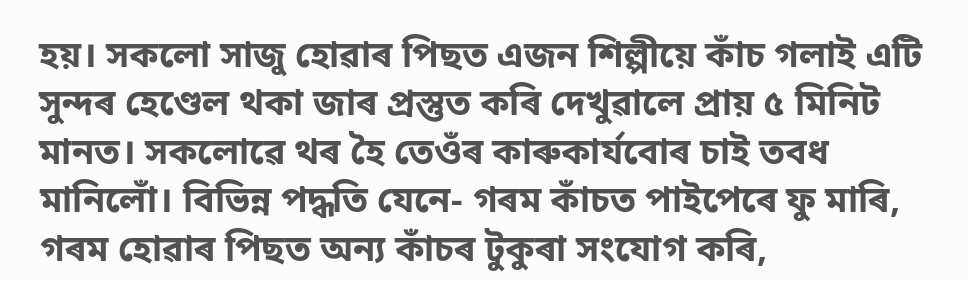হয়। সকলো সাজু হোৱাৰ পিছত এজন শিল্পীয়ে কাঁচ গলাই এটি সুন্দৰ হেণ্ডেল থকা জাৰ প্ৰস্তুত কৰি দেখুৱালে প্রায় ৫ মিনিট মানত। সকলোৱে থৰ হৈ তেওঁৰ কাৰুকাৰ্যবোৰ চাই তবধ মানিলোঁ। বিভিন্ন পদ্ধতি যেনে- গৰম কাঁচত পাইপেৰে ফু মাৰি, গৰম হোৱাৰ পিছত অন্য কাঁচৰ টুকুৰা সংযোগ কৰি,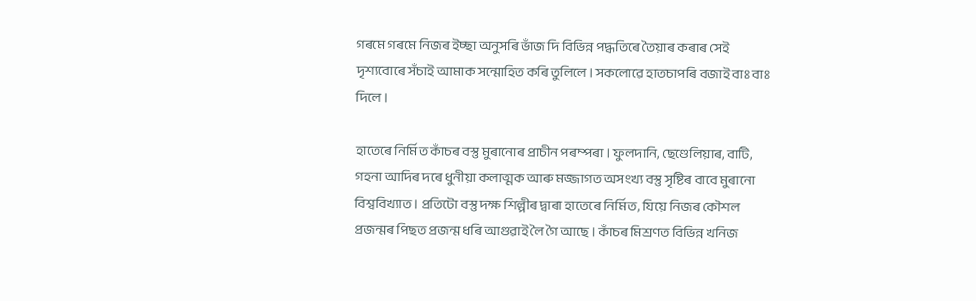গৰমে গৰমে নিজৰ ইচ্ছা অনুসৰি ভাঁজ দি বিভিন্ন পদ্ধতিৰে তৈয়াৰ কৰাৰ সেই দৃশ্যবোৰে সঁচাই আমাক সন্মোহিত কৰি তুলিলে। সকলোৱে হাতচাপৰি বজাই বাঃ বাঃ দিলে।

হাতেৰে নিৰ্মিত কাঁচৰ বস্তু মুৰানোৰ প্ৰাচীন পৰম্পৰা। ফুলদানি, ছেণ্ডেলিয়াৰ, বাটি, গহনা আদিৰ দৰে ধুনীয়া কলাত্মক আৰু মজ্জাগত অসংখ্য বস্তু সৃষ্টিৰ বাবে মুৰানো বিশ্ববিখ্যাত । প্ৰতিটো বস্তু দক্ষ শিল্পীৰ দ্বাৰা হাতেৰে নিৰ্মিত, যিয়ে নিজৰ কৌশল প্ৰজন্মৰ পিছত প্ৰজন্ম ধৰি আগুৱাই লৈ গৈ আছে। কাঁচৰ মিশ্ৰণত বিভিন্ন খনিজ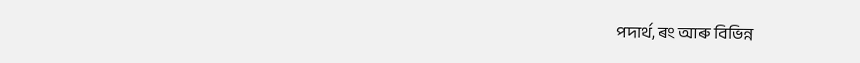পদাৰ্থ, ৰং আৰু বিভিন্ন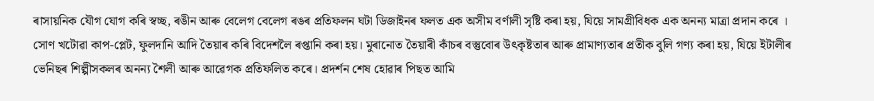ৰাসায়নিক যৌগ যোগ কৰি স্বচ্ছ, ৰঙীন আৰু বেলেগ বেলেগ ৰঙৰ প্ৰতিফলন ঘটা ডিজাইনৰ ফলত এক অসীম বৰ্ণালী সৃষ্টি কৰা হয়, যিয়ে সামগ্ৰীবিধক এক অনন্য মাত্ৰা প্ৰদান কৰে । সোণ খটোৱা কাপ-প্লেট, ফুলদানি আদি তৈয়াৰ কৰি বিদেশলৈ ৰপ্তানি কৰা হয়। মুৰানোত তৈয়াৰী কাঁচৰ বস্তুবোৰ উৎকৃষ্টতাৰ আৰু প্রামাণ্যতাৰ প্ৰতীক বুলি গণ্য কৰা হয়, যিয়ে ইটালীৰ ভেনিছৰ শিল্পীসকলৰ অনন্য শৈলী আৰু আৱেগক প্ৰতিফলিত কৰে। প্ৰদৰ্শন শেষ হোৱাৰ পিছত আমি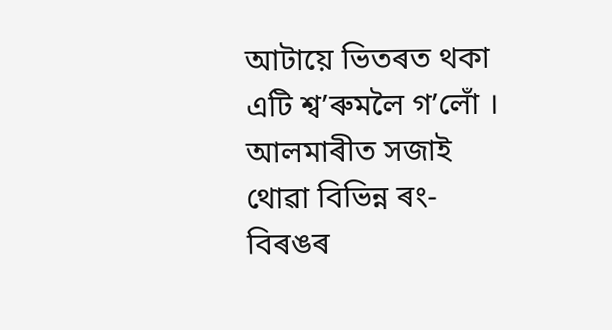আটায়ে ভিতৰত থকা এটি শ্ব’ৰুমলৈ গ’লোঁ । আলমাৰীত সজাই থোৱা বিভিন্ন ৰং-বিৰঙৰ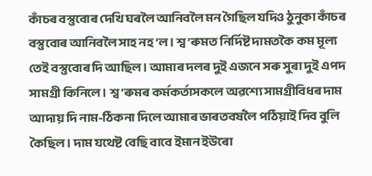কাঁচৰ বস্তুবোৰ দেখি ঘৰলৈ আনিবলৈ মন গৈছিল যদিও ঠুনুকা কাঁচৰ বস্তুবোৰ আনিবলৈ সাহ নহ’ল। শ্ব’ৰুমত নির্দিষ্ট দামতকৈ কম মূল্য তেই বস্তুবোৰ দি আছিল । আমাৰ দলৰ দুই এজনে সৰু সুৰা দুই এপদ সামগ্রী কিনিলে। শ্ব’ৰুমৰ কৰ্মকৰ্তাসকলে অৱশ্যে সামগ্ৰীবিধৰ দাম আদায় দি নাম-ঠিকনা দিলে আমাৰ ভাৰতবৰ্ষলৈ পঠিয়াই দিব বুলি কৈছিল। দাম যথেষ্ট বেছি বাবে ইমান ইউৰো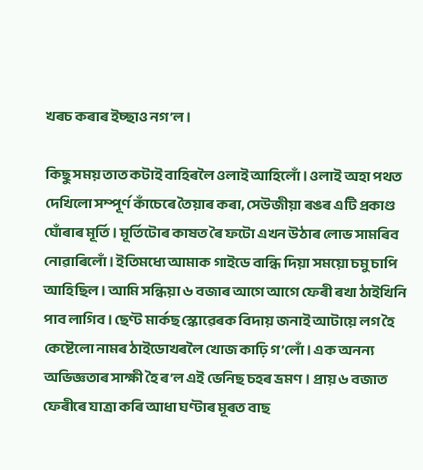খৰচ কৰাৰ ইচ্ছাও নগ’ল ।

কিছু সময় তাত কটাই বাহিৰলৈ ওলাই আহিলোঁ। ওলাই অহা পথত দেখিলো সম্পূর্ণ কাঁচেৰে তৈয়াৰ কৰা, সেউজীয়া ৰঙৰ এটি প্রকাণ্ড ঘোঁৰাৰ মূৰ্তি । মূৰ্তিটোৰ কাষত ৰৈ ফটো এখন উঠাৰ লোভ সামৰিব নোৱাৰিলোঁ। ইতিমধ্যে আমাক গাইডে বান্ধি দিয়া সময়ো চমু চাপি আহিছিল। আমি সন্ধিয়া ৬ বজাৰ আগে আগে ফেৰী ৰখা ঠাইখিনি পাব লাগিব। ছেণ্ট মার্কছ স্কোৱেৰক বিদায় জনাই আটায়ে লগ হৈ কেষ্টেলো নামৰ ঠাইডোখৰলৈ খোজ কাঢ়ি গ’লোঁ। এক অনন্য অভিজ্ঞতাৰ সাক্ষী হৈ ৰ’ল এই ভেনিছ চহৰ ভ্রমণ। প্রায় ৬ বজাত ফেৰীৰে যাত্ৰা কৰি আধা ঘণ্টাৰ মূৰত বাছ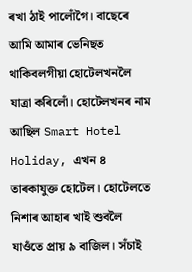ৰখা ঠাই পালোঁগৈ। বাছেৰে আমি আমাৰ ভেনিছত থাকিবলগীয়া হোটেলখনলৈ যাত্ৰা কৰিলোঁ। হোটেলখনৰ নাম আছিল Smart Hotel Holiday, এখন ৪ তাৰকাযুক্ত হোটেল। হোটেলতে নিশাৰ আহাৰ খাই শুবলৈ যাওঁতে প্রায় ৯ বাজিল। সঁচাই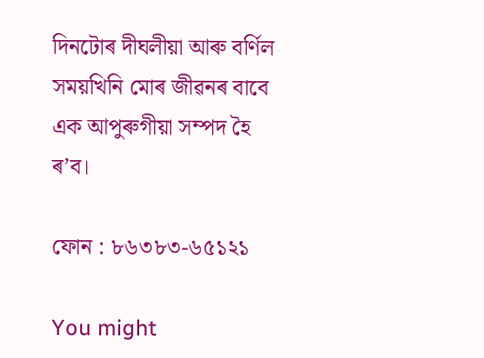দিনটোৰ দীঘলীয়া আৰু বৰ্ণিল সময়খিনি মোৰ জীৱনৰ বাবে এক আপুৰুগীয়া সম্পদ হৈ ৰ’ব।

ফোন : ৮৬৩৮৩-৬৫১২১

You might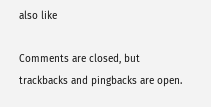also like

Comments are closed, but trackbacks and pingbacks are open.